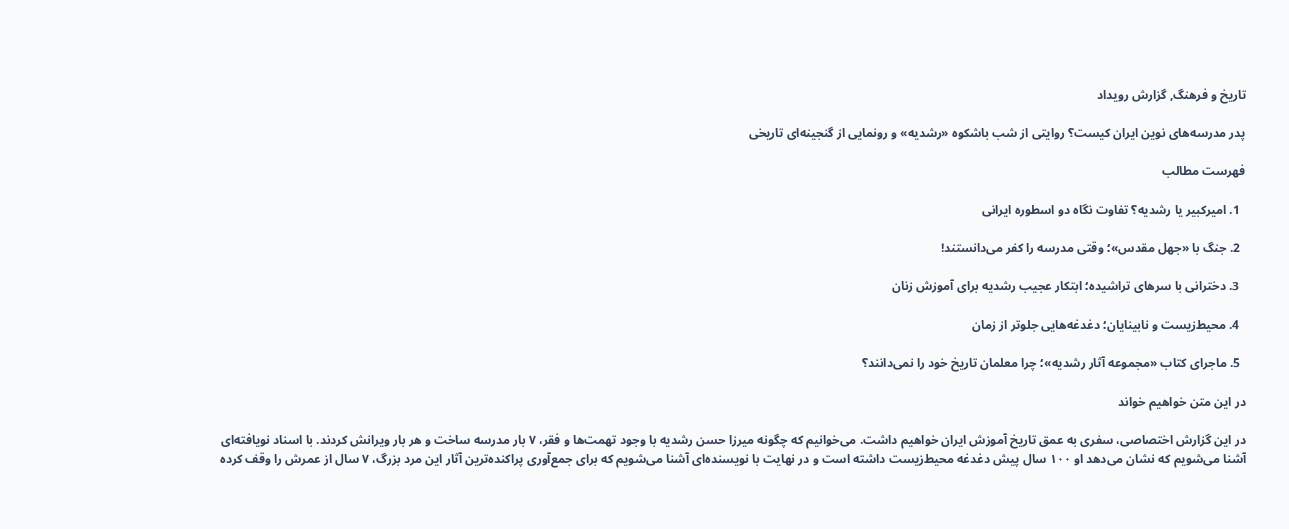تاریخ و فرهنگ, گزارش رویداد

پدر مدرسه‌های نوین ایران کیست؟ روایتی از شب باشکوه «رشدیه» و رونمایی از گنجینه‌ای تاریخی

فهرست مطالب

  1. امیرکبیر یا رشدیه؟ تفاوت نگاه دو اسطوره ایرانی

  2. جنگ با «جهل مقدس»؛ وقتی مدرسه را کفر می‌دانستند!

  3. دخترانی با سرهای تراشیده؛ ابتکار عجیب رشدیه برای آموزش زنان

  4. محیط‌زیست و نابینایان؛ دغدغه‌هایی جلوتر از زمان

  5. ماجرای کتاب «مجموعه آثار رشدیه»؛ چرا معلمان تاریخ خود را نمی‌دانند؟

در این متن خواهیم خواند

در این گزارش اختصاصی، سفری به عمق تاریخ آموزش ایران خواهیم داشت. می‌خوانیم که چگونه میرزا حسن رشدیه با وجود تهمت‌ها و فقر، ۷ بار مدرسه ساخت و هر بار ویرانش کردند. با اسناد نویافته‌ای آشنا می‌شویم که نشان می‌دهد او ۱۰۰ سال پیش دغدغه محیط‌زیست داشته است و در نهایت با نویسنده‌ای آشنا می‌شویم که برای جمع‌آوری پراکنده‌ترین آثار این مرد بزرگ، ۷ سال از عمرش را وقف کرده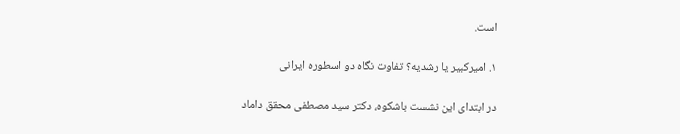است.

۱. امیرکبیر یا رشدیه؟ تفاوت نگاه دو اسطوره ایرانی

در ابتدای این نشست باشکوه، دکتر سید مصطفی محقق داماد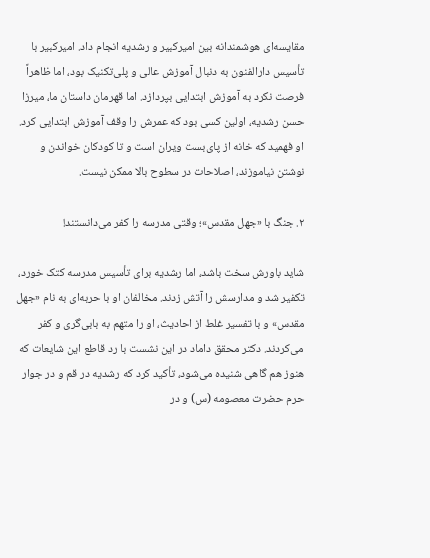مقایسه‌ای هوشمندانه بین امیرکبیر و رشدیه انجام داد. امیرکبیر با تأسیس دارالفنون به دنبال آموزش عالی و پلی‌تکنیک بود، اما ظاهراً فرصت نکرد به آموزش ابتدایی بپردازد. اما قهرمان داستان ما، میرزا حسن رشدیه، اولین کسی بود که عمرش را وقف آموزش ابتدایی کرد. او فهمید که خانه از پای‌بست ویران است و تا کودکان خواندن و نوشتن نیاموزند، اصلاحات در سطوح بالا ممکن نیست.

۲. جنگ با «جهل مقدس»؛ وقتی مدرسه را کفر می‌دانستند!

شاید باورش سخت باشد، اما رشدیه برای تأسیس مدرسه کتک خورد، تکفیر شد و مدارسش را آتش زدند. مخالفان او با حربه‌ای به نام «جهل مقدس» و با تفسیر غلط از احادیث، او را متهم به بابی‌گری و کفر می‌کردند. دکتر محقق داماد در این نشست با رد قاطع این شایعات که هنوز هم گاهی شنیده می‌شود، تأکید کرد که رشدیه در قم و در جوار حرم حضرت معصومه (س) و در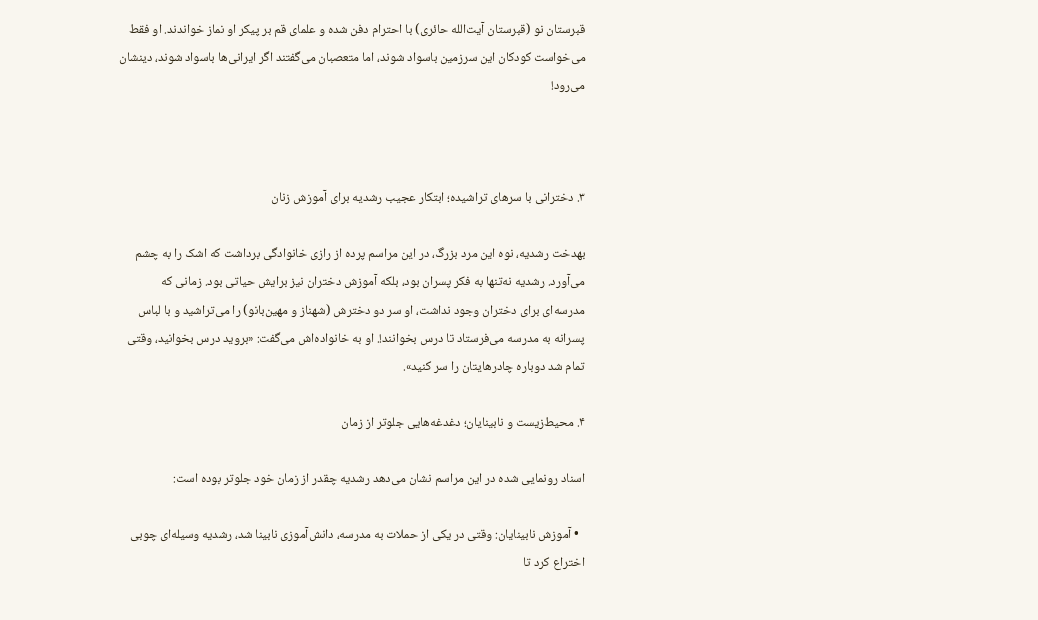قبرستان نو (قبرستان آیت‌الله حائری) با احترام دفن شده و علمای قم بر پیکر او نماز خواندند. او فقط می‌خواست کودکان این سرزمین باسواد شوند، اما متعصبان می‌گفتند اگر ایرانی‌ها باسواد شوند، دینشان می‌رود!



۳. دخترانی با سرهای تراشیده؛ ابتکار عجیب رشدیه برای آموزش زنان

بهدخت رشدیه، نوه این مرد بزرگ، در این مراسم پرده از رازی خانوادگی برداشت که اشک را به چشم می‌آورد. رشدیه نه‌تنها به فکر پسران بود، بلکه آموزش دختران نیز برایش حیاتی بود. زمانی که مدرسه‌ای برای دختران وجود نداشت، او سر دو دخترش (شهناز و مهین‌بانو) را می‌تراشید و با لباس پسرانه به مدرسه می‌فرستاد تا درس بخوانند!. او به خانواده‌اش می‌گفت: «بروید درس بخوانید، وقتی تمام شد دوباره چادرهایتان را سر کنید».

۴. محیط‌زیست و نابینایان؛ دغدغه‌هایی جلوتر از زمان

اسناد رونمایی شده در این مراسم نشان می‌دهد رشدیه چقدر از زمان خود جلوتر بوده است:

  • آموزش نابینایان: وقتی در یکی از حملات به مدرسه، دانش‌آموزی نابینا شد، رشدیه وسیله‌ای چوبی اختراع کرد تا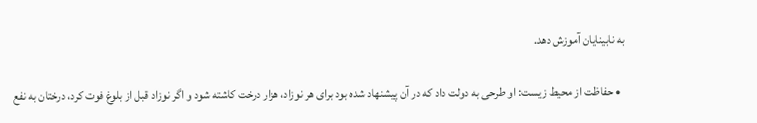به نابینایان آموزش دهد.

  • حفاظت از محیط زیست: او طرحی به دولت داد که در آن پیشنهاد شده بود برای هر نوزاد، هزار درخت کاشته شود و اگر نوزاد قبل از بلوغ فوت کرد، درختان به نفع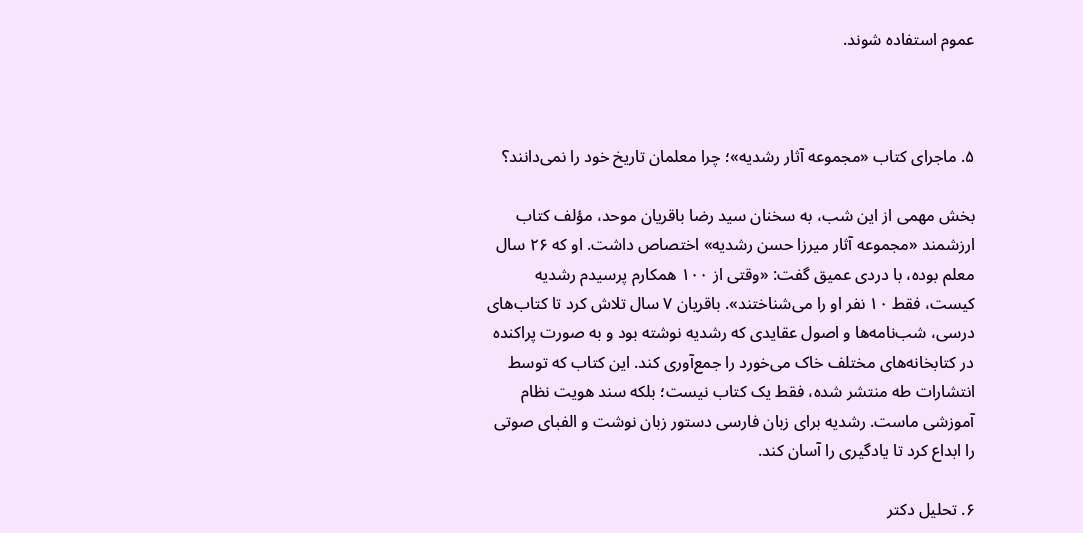عموم استفاده شوند.



۵. ماجرای کتاب «مجموعه آثار رشدیه»؛ چرا معلمان تاریخ خود را نمی‌دانند؟

بخش مهمی از این شب، به سخنان سید رضا باقریان موحد، مؤلف کتاب ارزشمند «مجموعه آثار میرزا حسن رشدیه» اختصاص داشت. او که ۲۶ سال معلم بوده، با دردی عمیق گفت: «وقتی از ۱۰۰ همکارم پرسیدم رشدیه کیست، فقط ۱۰ نفر او را می‌شناختند». باقریان ۷ سال تلاش کرد تا کتاب‌های درسی، شب‌نامه‌ها و اصول عقایدی که رشدیه نوشته بود و به صورت پراکنده در کتابخانه‌های مختلف خاک می‌خورد را جمع‌آوری کند. این کتاب که توسط انتشارات طه منتشر شده، فقط یک کتاب نیست؛ بلکه سند هویت نظام آموزشی ماست. رشدیه برای زبان فارسی دستور زبان نوشت و الفبای صوتی را ابداع کرد تا یادگیری را آسان کند.

۶. تحلیل دکتر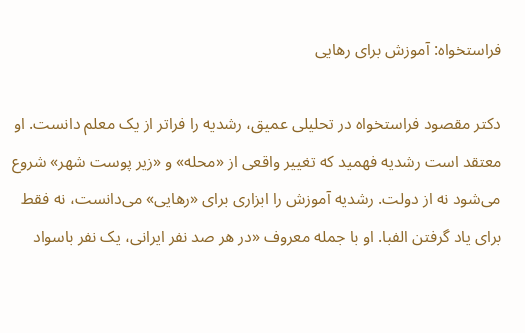فراستخواه: آموزش برای رهایی

دکتر مقصود فراستخواه در تحلیلی عمیق، رشدیه را فراتر از یک معلم دانست. او معتقد است رشدیه فهمید که تغییر واقعی از «محله» و «زیر پوست شهر» شروع می‌شود نه از دولت. رشدیه آموزش را ابزاری برای «رهایی» می‌دانست، نه فقط برای یاد گرفتن الفبا. او با جمله معروف «در هر صد نفر ایرانی، یک نفر باسواد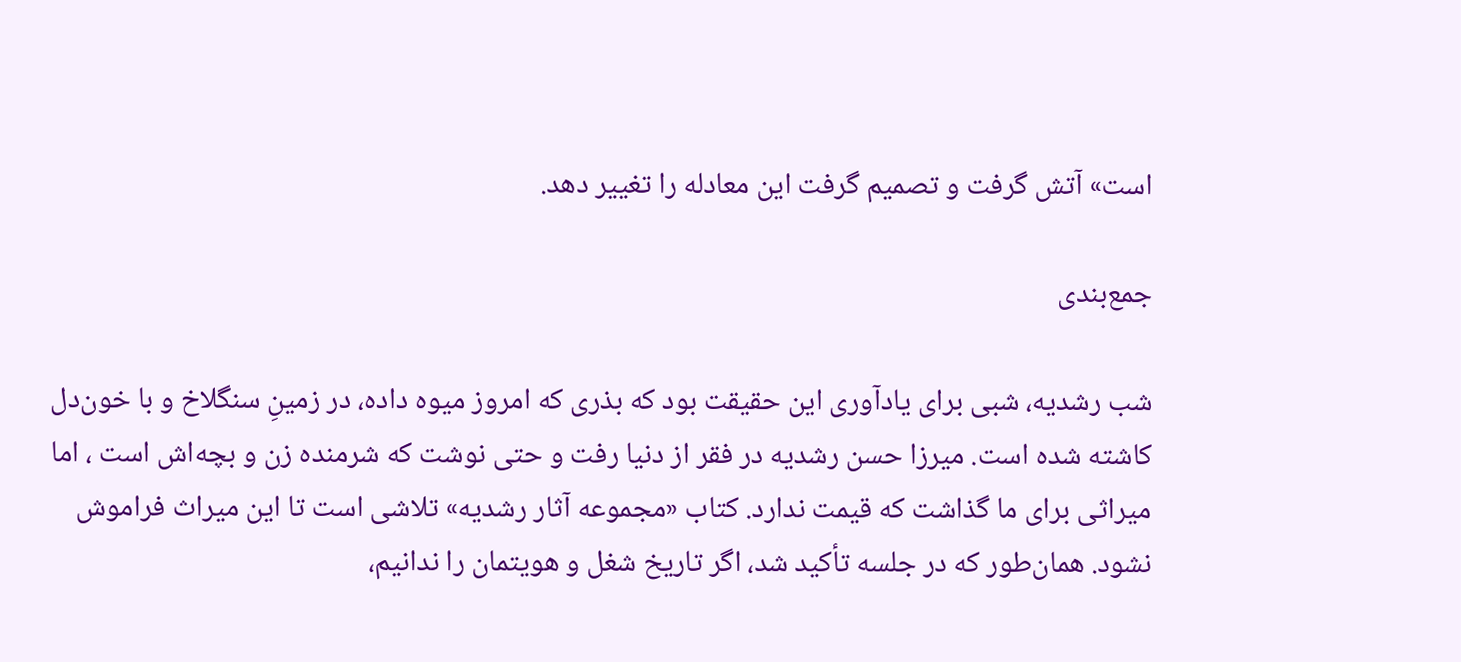است» آتش گرفت و تصمیم گرفت این معادله را تغییر دهد.

جمع‌بندی

شب رشدیه، شبی برای یادآوری این حقیقت بود که بذری که امروز میوه داده، در زمینِ سنگلاخ و با خون‌دل کاشته شده است. میرزا حسن رشدیه در فقر از دنیا رفت و حتی نوشت که شرمنده زن و بچه‌اش است ، اما میراثی برای ما گذاشت که قیمت ندارد. کتاب «مجموعه آثار رشدیه» تلاشی است تا این میراث فراموش نشود. همان‌طور که در جلسه تأکید شد، اگر تاریخ شغل و هویتمان را ندانیم،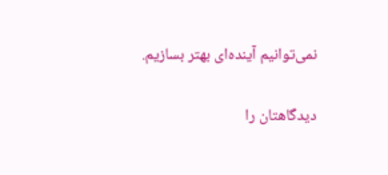نمی‌توانیم آینده‌ای بهتر بسازیم.

دیدگاهتان را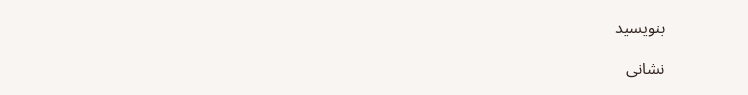بنویسید

نشانی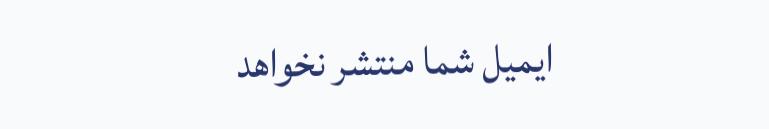ایمیل شما منتشر نخواهد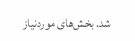شد. بخش‌های موردنیاز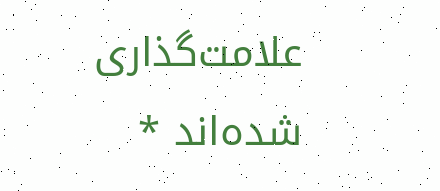علامت‌گذاری شده‌اند *